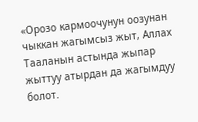«Орозо кармоочунун оозунан чыккан жагымсыз жыт, Аллах Тааланын астында жыпар жыттуу атырдан да жагымдуу болот.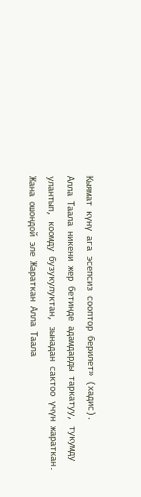Кыямат күнү ага эсепсиз сооптор берилет» (хадис).
Алла Таала никени жер бетинде адамдарды таркатуу, тукумду улантып, коомду бузукулуктан, зынадан сактоо үчүн жараткан. Жана ошондой эле Жараткан Алла Таала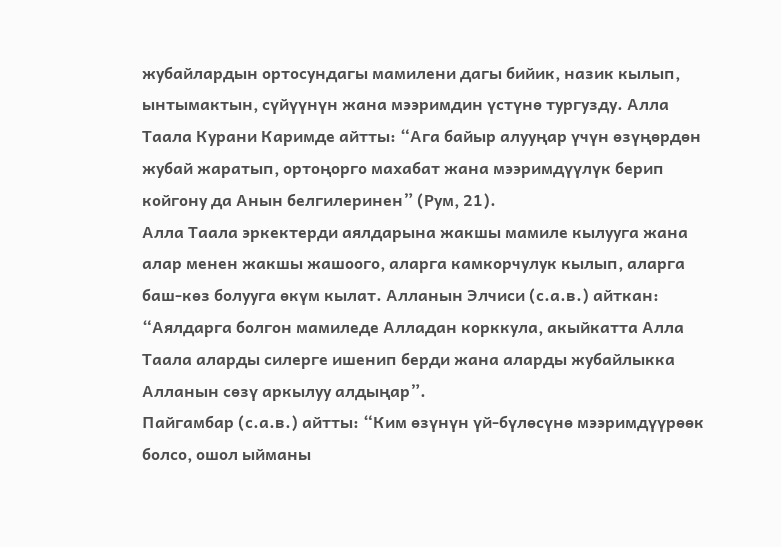жубайлардын ортосундагы мамилени дагы бийик, назик кылып, ынтымактын, сүйүүнүн жана мээримдин үстүнө тургузду. Алла Таала Курани Каримде айтты: “Ага байыр алууңар үчүн өзүңөрдөн жубай жаратып, ортоңорго махабат жана мээримдүүлүк берип койгону да Анын белгилеринен” (Рум, 21).
Алла Таала эркектерди аялдарына жакшы мамиле кылууга жана алар менен жакшы жашоого, аларга камкорчулук кылып, аларга баш-көз болууга өкүм кылат. Алланын Элчиси (с.а.в.) айткан: “Аялдарга болгон мамиледе Алладан корккула, акыйкатта Алла Таала аларды силерге ишенип берди жана аларды жубайлыкка Алланын сөзү аркылуу алдыңар”.
Пайгамбар (с.а.в.) айтты: “Ким өзүнүн үй-бүлөсүнө мээримдүүрөөк болсо, ошол ыйманы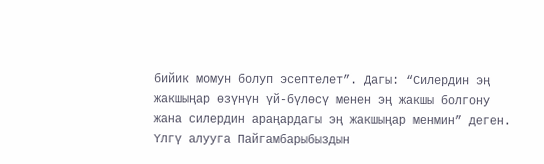бийик момун болуп эсептелет”. Дагы: “Силердин эң жакшыңар өзүнүн үй-бүлөсү менен эң жакшы болгону жана силердин араңардагы эң жакшыңар менмин” деген. Үлгү алууга Пайгамбарыбыздын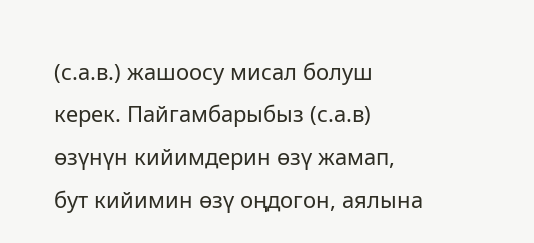(с.а.в.) жашоосу мисал болуш керек. Пайгамбарыбыз (с.а.в) өзүнүн кийимдерин өзү жамап, бут кийимин өзү оңдогон, аялына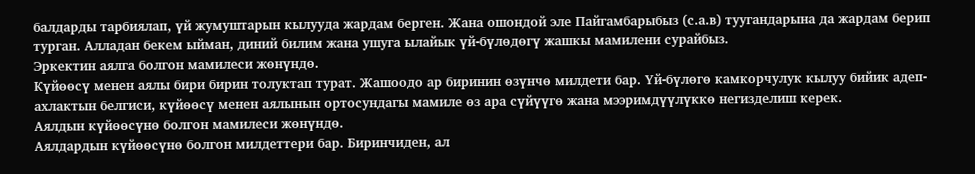балдарды тарбиялап, үй жумуштарын кылууда жардам берген. Жана ошондой эле Пайгамбарыбыз (с.а.в) туугандарына да жардам берип турган. Алладан бекем ыйман, диний билим жана ушуга ылайык үй-бүлөдөгү жашкы мамилени сурайбыз.
Эркектин аялга болгон мамилеси жөнүндө.
Күйөөсү менен аялы бири бирин толуктап турат. Жашоодо ар биринин өзүнчө милдети бар. Үй-бүлөгө камкорчулук кылуу бийик адеп-ахлактын белгиси, күйөөсү менен аялынын ортосундагы мамиле өз ара сүйүүгө жана мээримдүүлүккө негизделиш керек.
Аялдын күйөөсүнө болгон мамилеси жөнүндө.
Аялдардын күйөөсүнө болгон милдеттери бар. Биринчиден, ал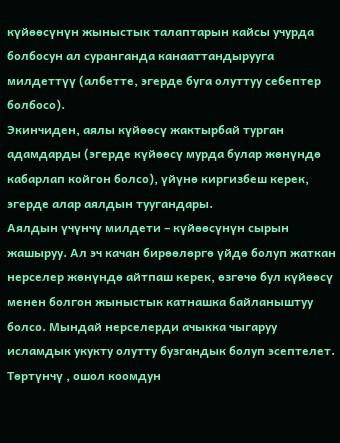күйөөсүнүн жыныстык талаптарын кайсы учурда болбосун ал суранганда канааттандырууга милдеттүү (албетте, эгерде буга олуттуу себептер болбосо).
Экинчиден, аялы күйөөсү жактырбай турган адамдарды (эгерде күйөөсү мурда булар жөнүндө кабарлап койгон болсо), үйүнө киргизбеш керек, эгерде алар аялдын туугандары.
Аялдын үчүнчү милдети – күйөөсүнүн сырын жашыруу. Ал эч качан бирөөлөргө үйдө болуп жаткан нерселер жөнүндө айтпаш керек, өзгөчө бул күйөөсү менен болгон жыныстык катнашка байланыштуу болсо. Мындай нерселерди ачыкка чыгаруу исламдык укукту олутту бузгандык болуп эсептелет.
Төртүнчү , ошол коомдун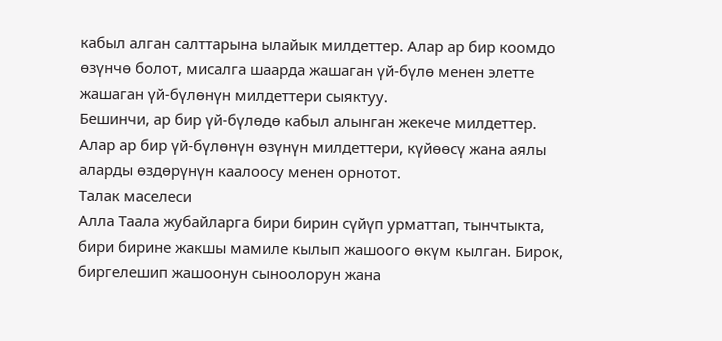кабыл алган салттарына ылайык милдеттер. Алар ар бир коомдо өзүнчө болот, мисалга шаарда жашаган үй-бүлө менен элетте жашаган үй-бүлөнүн милдеттери сыяктуу.
Бешинчи, ар бир үй-бүлөдө кабыл алынган жекече милдеттер. Алар ар бир үй-бүлөнүн өзүнүн милдеттери, күйөөсү жана аялы аларды өздөрүнүн каалоосу менен орнотот.
Талак маселеси
Алла Таала жубайларга бири бирин сүйүп урматтап, тынчтыкта, бири бирине жакшы мамиле кылып жашоого өкүм кылган. Бирок, биргелешип жашоонун сыноолорун жана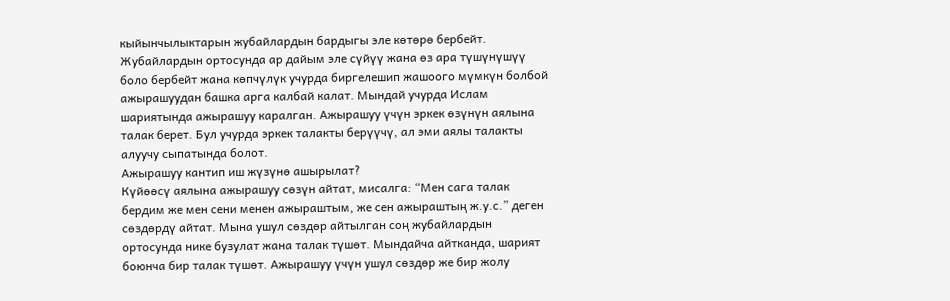кыйынчылыктарын жубайлардын бардыгы эле көтөрө бербейт. Жубайлардын ортосунда ар дайым эле сүйүү жана өз ара түшүнүшүү боло бербейт жана көпчүлүк учурда биргелешип жашоого мүмкүн болбой ажырашуудан башка арга калбай калат. Мындай учурда Ислам шариятында ажырашуу каралган. Ажырашуу үчүн эркек өзүнүн аялына талак берет. Бул учурда эркек талакты берүүчү, ал эми аялы талакты алуучу сыпатында болот.
Ажырашуу кантип иш жүзүнө ашырылат?
Күйөөсү аялына ажырашуу сөзүн айтат, мисалга: “Мен сага талак бердим же мен сени менен ажыраштым, же сен ажыраштың ж.у.с.” деген сөздөрдү айтат. Мына ушул сөздөр айтылган соң жубайлардын ортосунда нике бузулат жана талак түшөт. Мындайча айтканда, шарият боюнча бир талак түшөт. Ажырашуу үчүн ушул сөздөр же бир жолу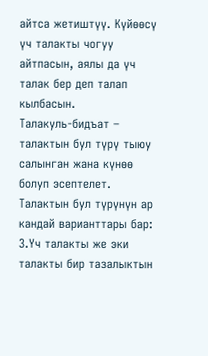айтса жетиштүү. Күйөөсү үч талакты чогуу айтпасын, аялы да үч талак бер деп талап кылбасын.
Талакуль-бидъат – талактын бул түрү тыюу салынган жана күнөө болуп эсептелет. Талактын бул түрүнүн ар кандай варианттары бар:
3.Үч талакты же эки талакты бир тазалыктын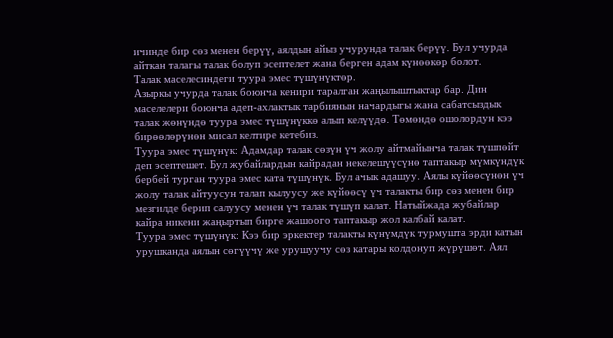ичинде бир сөз менен берүү, аялдын айыз учурунда талак берүү. Бул учурда айткан талагы талак болуп эсептелет жана берген адам күнөөкөр болот.
Талак маселесиндеги туура эмес түшүнүктөр.
Азыркы учурда талак боюнча кенири таралган жаңылыштыктар бар. Дин маселелери боюнча адеп-ахлактык тарбиянын начардыгы жана сабатсыздык талак жөнүндө туура эмес түшүнүккө алып келүүдө. Төмөндө ошолордун кээ бирөөлөрүнөн мисал келтире кетебиз.
Туура эмес түшүнүк: Адамдар талак сөзүн үч жолу айтмайынча талак түшпөйт деп эсептешет. Бул жубайлардын кайрадан некелешүүсүнө таптакыр мүмкүндүк бербей турган туура эмес ката түшүнүк. Бул ачык адашуу. Аялы күйөөсүнөн үч жолу талак айтуусун талап кылуусу же күйөөсү үч талакты бир сөз менен бир мезгилде берип салуусу менен үч талак түшүп калат. Натыйжада жубайлар кайра никени жаңыртып бирге жашоого таптакыр жол калбай калат.
Туура эмес түшүнүк: Кээ бир эркектер талакты күнүмдүк турмушта эрди катын урушканда аялын сөгүүчү же урушуучу сөз катары колдонуп жүрүшөт. Аял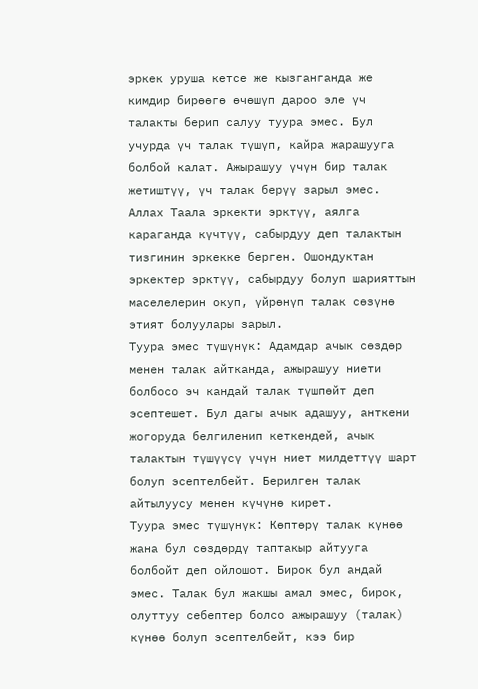эркек уруша кетсе же кызганганда же кимдир бирөөгө өчөшүп дароо эле үч талакты берип салуу туура эмес. Бул учурда үч талак түшүп, кайра жарашууга болбой калат. Ажырашуу үчүн бир талак жетиштүү, үч талак берүү зарыл эмес. Аллах Таала эркекти эрктүү, аялга караганда күчтүү, сабырдуу деп талактын тизгинин эркекке берген. Ошондуктан эркектер эрктүү, сабырдуу болуп шарияттын маселелерин окуп, үйрөнүп талак сөзүнө этият болуулары зарыл.
Туура эмес түшүнүк: Адамдар ачык сөздөр менен талак айтканда, ажырашуу ниети болбосо эч кандай талак түшпөйт деп эсептешет. Бул дагы ачык адашуу, анткени жогоруда белгиленип кеткендей, ачык талактын түшүүсү үчүн ниет милдеттүү шарт болуп эсептелбейт. Берилген талак айтылуусу менен күчүнө кирет.
Туура эмес түшүнүк: Көптөрү талак күнөө жана бул сөздөрдү таптакыр айтууга болбойт деп ойлошот. Бирок бул андай эмес. Талак бул жакшы амал эмес, бирок, олуттуу себептер болсо ажырашуу (талак) күнөө болуп эсептелбейт, кээ бир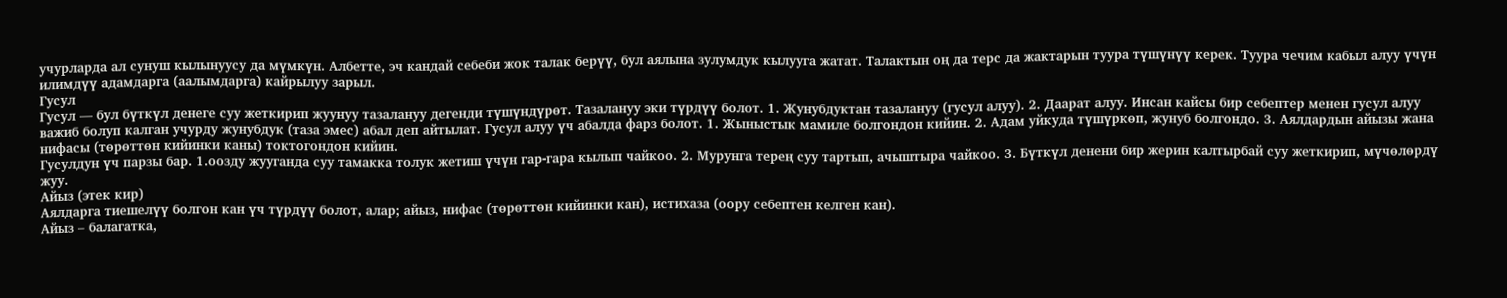учурларда ал сунуш кылынуусу да мүмкүн. Албетте, эч кандай себеби жок талак берүү, бул аялына зулумдук кылууга жатат. Талактын оң да терс да жактарын туура түшүнүү керек. Туура чечим кабыл алуу үчүн илимдүү адамдарга (аалымдарга) кайрылуу зарыл.
Гусул
Гусул — бул бүткүл денеге суу жеткирип жуунуу тазалануу дегенди түшүндүрөт. Тазалануу эки түрдүү болот. 1. Жунубдуктан тазалануу (гусул алуу). 2. Даарат алуу. Инсан кайсы бир себептер менен гусул алуу важиб болуп калган учурду жунубдук (таза эмес) абал деп айтылат. Гусул алуу үч абалда фарз болот. 1. Жыныстык мамиле болгондон кийин. 2. Адам уйкуда түшүркөп, жунуб болгондо. 3. Аялдардын айызы жана нифасы (төрөттөн кийинки каны) токтогондон кийин.
Гусулдун үч парзы бар. 1.оозду жууганда суу тамакка толук жетиш үчүн гар-гара кылып чайкоо. 2. Мурунга терең суу тартып, ачыштыра чайкоо. 3. Бүткүл денени бир жерин калтырбай суу жеткирип, мүчөлөрдү жуу.
Айыз (этек кир)
Аялдарга тиешелүү болгон кан үч түрдүү болот, алар; айыз, нифас (төрөттөн кийинки кан), истихаза (оору себептен келген кан).
Айыз – балагатка,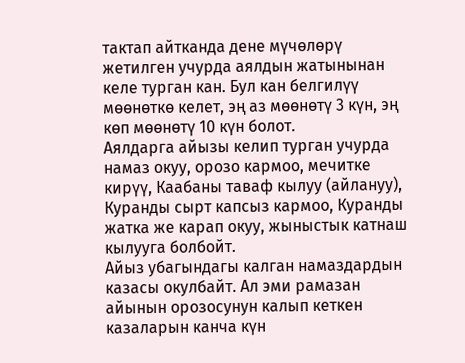тактап айтканда дене мүчөлөрү жетилген учурда аялдын жатынынан келе турган кан. Бул кан белгилүү мөөнөткө келет, эң аз мөөнөтү 3 күн, эң көп мөөнөтү 10 күн болот.
Аялдарга айызы келип турган учурда намаз окуу, орозо кармоо, мечитке кирүү, Каабаны таваф кылуу (айлануу), Куранды сырт капсыз кармоо, Куранды жатка же карап окуу, жыныстык катнаш кылууга болбойт.
Айыз убагындагы калган намаздардын казасы окулбайт. Ал эми рамазан айынын орозосунун калып кеткен казаларын канча күн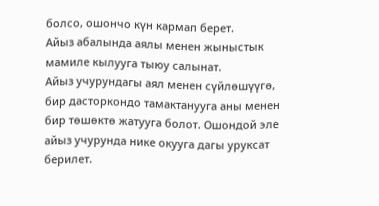болсо, ошончо күн кармап берет.
Айыз абалында аялы менен жыныстык мамиле кылууга тыюу салынат.
Айыз учурундагы аял менен сүйлөшүүгө, бир дасторкондо тамактанууга аны менен бир төшөктө жатууга болот. Ошондой эле айыз учурунда нике окууга дагы уруксат берилет.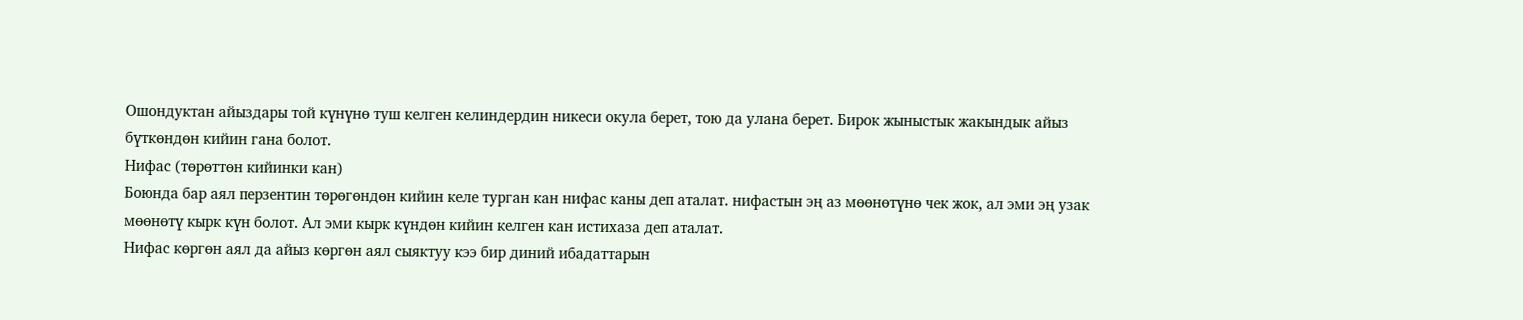Ошондуктан айыздары той күнүнө туш келген келиндердин никеси окула берет, тою да улана берет. Бирок жыныстык жакындык айыз бүткөндөн кийин гана болот.
Нифас (төрөттөн кийинки кан)
Боюнда бар аял перзентин төрөгөндөн кийин келе турган кан нифас каны деп аталат. нифастын эң аз мөөнөтүнө чек жок, ал эми эң узак мөөнөтү кырк күн болот. Ал эми кырк күндөн кийин келген кан истихаза деп аталат.
Нифас көргөн аял да айыз көргөн аял сыяктуу кээ бир диний ибадаттарын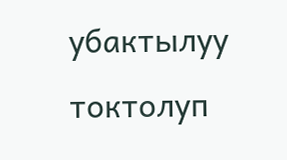убактылуу токтолуп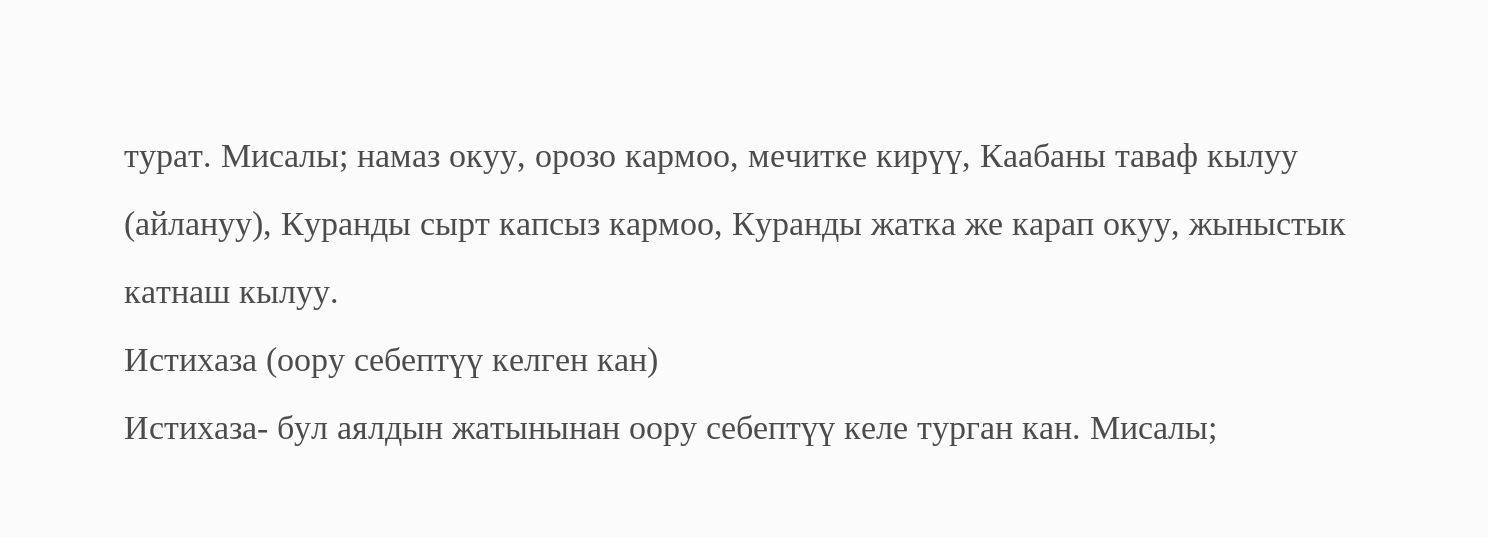турат. Мисалы; намаз окуу, орозо кармоо, мечитке кирүү, Каабаны таваф кылуу (айлануу), Куранды сырт капсыз кармоо, Куранды жатка же карап окуу, жыныстык катнаш кылуу.
Истихаза (оору себептүү келген кан)
Истихаза- бул аялдын жатынынан оору себептүү келе турган кан. Мисалы;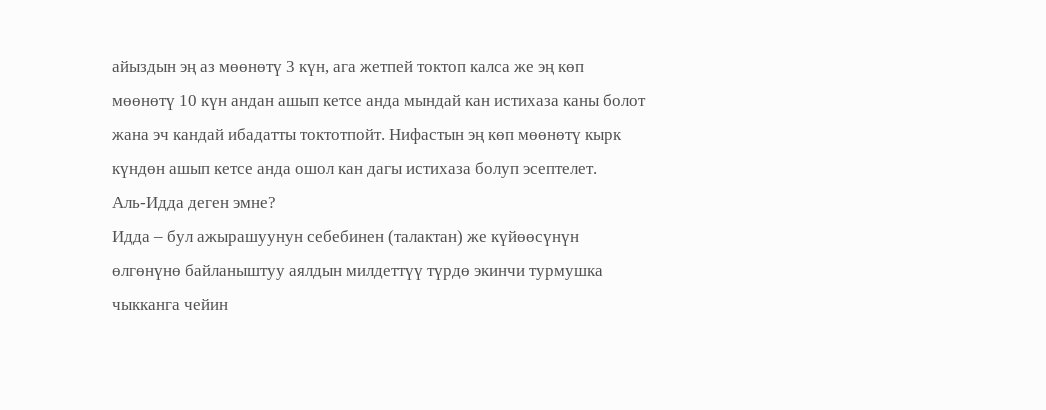айыздын эң аз мөөнөтү 3 күн, ага жетпей токтоп калса же эң көп мөөнөтү 10 күн андан ашып кетсе анда мындай кан истихаза каны болот жана эч кандай ибадатты токтотпойт. Нифастын эң көп мөөнөтү кырк күндөн ашып кетсе анда ошол кан дагы истихаза болуп эсептелет.
Аль-Идда деген эмне?
Идда – бул ажырашуунун себебинен (талактан) же күйөөсүнүн өлгөнүнө байланыштуу аялдын милдеттүү түрдө экинчи турмушка чыкканга чейин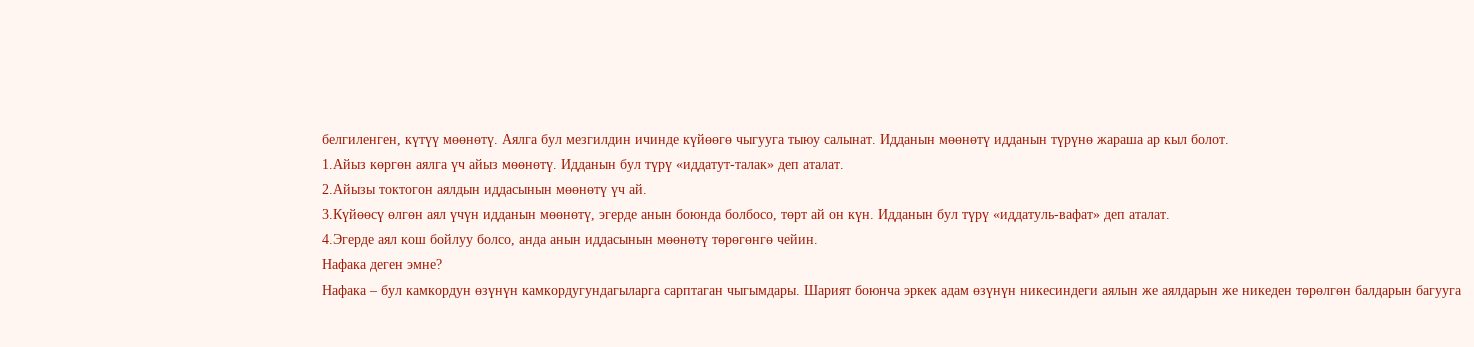белгиленген, күтүү мөөнөтү. Аялга бул мезгилдин ичинде күйөөгө чыгууга тыюу салынат. Идданын мөөнөтү идданын түрүнө жараша ар кыл болот.
1.Айыз көргөн аялга үч айыз мөөнөтү. Идданын бул түрү «иддатут-талак» деп аталат.
2.Айызы токтогон аялдын иддасынын мөөнөтү үч ай.
3.Күйөөсү өлгөн аял үчүн идданын мөөнөтү, эгерде анын боюнда болбосо, төрт ай он күн. Идданын бул түрү «иддатуль-вафат» деп аталат.
4.Эгерде аял кош бойлуу болсо, анда анын иддасынын мөөнөтү төрөгөнгө чейин.
Нафака деген эмне?
Нафака – бул камкордун өзүнүн камкордугундагыларга сарптаган чыгымдары. Шарият боюнча эркек адам өзүнүн никесиндеги аялын же аялдарын же никеден төрөлгөн балдарын багууга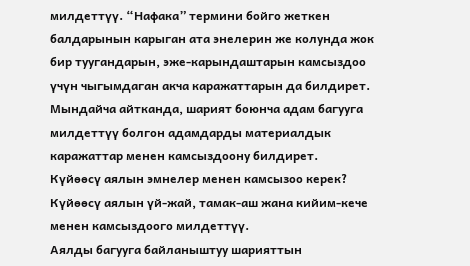милдеттүү. “Нафака” термини бойго жеткен балдарынын карыган ата энелерин же колунда жок бир туугандарын, эже-карындаштарын камсыздоо үчүн чыгымдаган акча каражаттарын да билдирет. Мындайча айтканда, шарият боюнча адам багууга милдеттүү болгон адамдарды материалдык каражаттар менен камсыздоону билдирет.
Күйөөсү аялын эмнелер менен камсызоо керек?
Күйөөсү аялын үй-жай, тамак-аш жана кийим-кече менен камсыздоого милдеттүү.
Аялды багууга байланыштуу шарияттын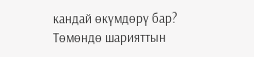кандай өкүмдөрү бар?
Төмөндө шарияттын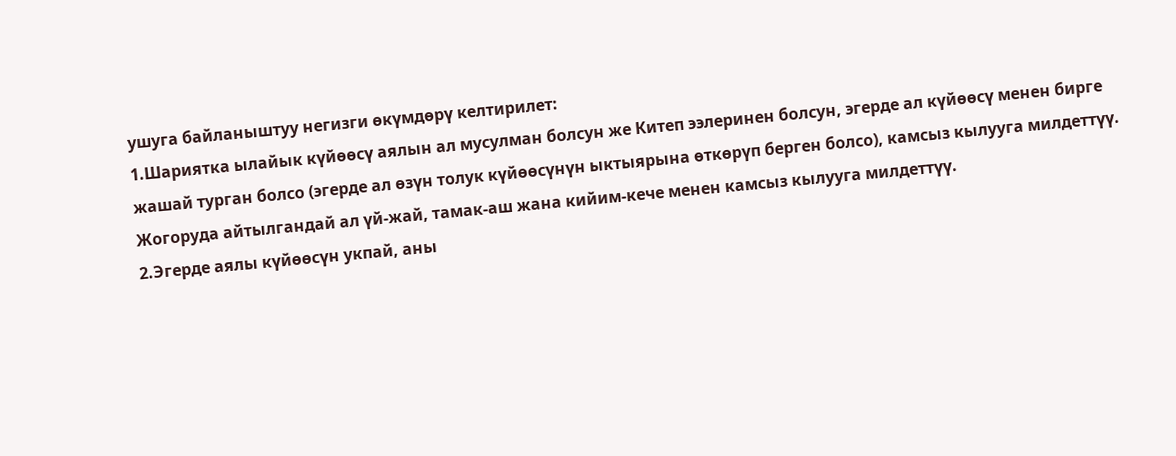ушуга байланыштуу негизги өкүмдөрү келтирилет:
1.Шариятка ылайык күйөөсү аялын ал мусулман болсун же Китеп ээлеринен болсун, эгерде ал күйөөсү менен бирге жашай турган болсо (эгерде ал өзүн толук күйөөсүнүн ыктыярына өткөрүп берген болсо), камсыз кылууга милдеттүү. Жогоруда айтылгандай ал үй-жай, тамак-аш жана кийим-кече менен камсыз кылууга милдеттүү.
2.Эгерде аялы күйөөсүн укпай, аны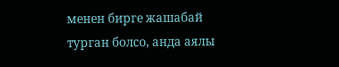менен бирге жашабай турган болсо, анда аялы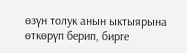өзүн толук анын ыктыярына өткөрүп берип, бирге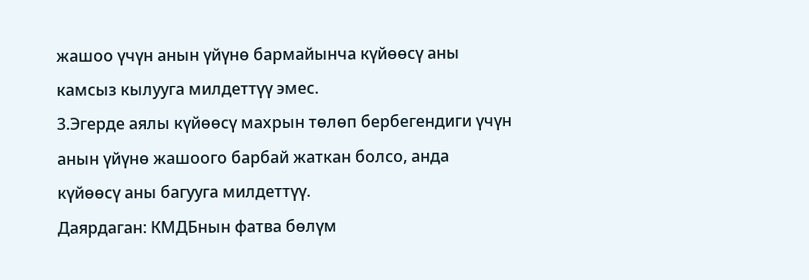жашоо үчүн анын үйүнө бармайынча күйөөсү аны камсыз кылууга милдеттүү эмес.
3.Эгерде аялы күйөөсү махрын төлөп бербегендиги үчүн анын үйүнө жашоого барбай жаткан болсо, анда күйөөсү аны багууга милдеттүү.
Даярдаган: КМДБнын фатва бөлүм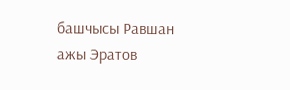башчысы Равшан ажы Эратов